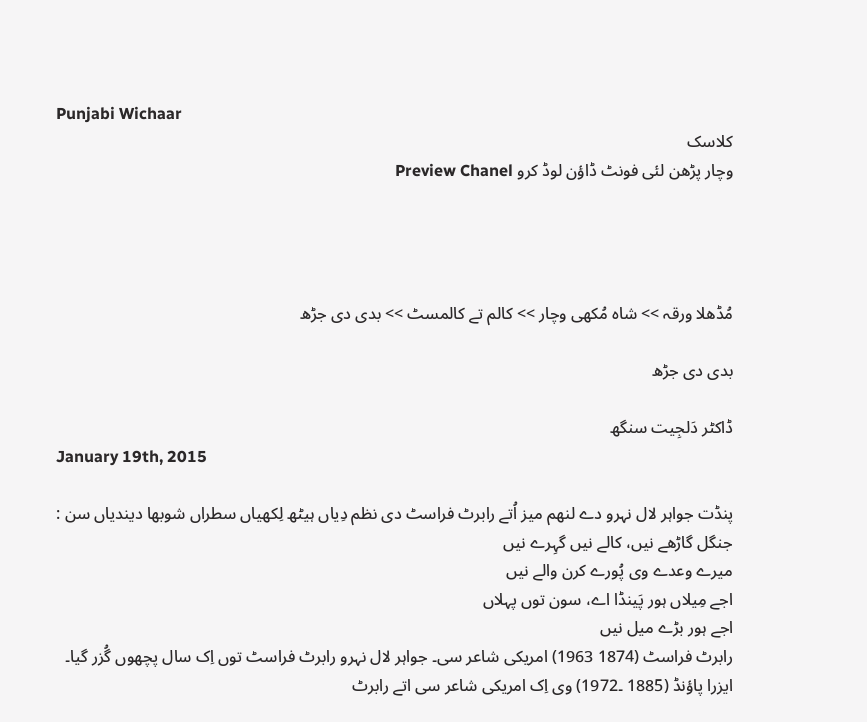Punjabi Wichaar
کلاسک
وچار پڑھن لئی فونٹ ڈاؤن لوڈ کرو Preview Chanel




مُڈھلا ورقہ >> شاہ مُکھی وچار >> کالم تے کالمسٹ >> بدی دی جڑھ

بدی دی جڑھ

ڈاکٹر دَلجِیت سنگھ
January 19th, 2015

پنڈت جواہر لال نہرو دے لنھم میز اُتے رابرٹ فراسٹ دی نظم دِیاں ہیٹھ لِکھیاں سطراں شوبھا دیندیاں سن :
جنگل گاڑھے نیں، کالے نیں گہِرے نیں
میرے وعدے وی پُورے کرن والے نیں
اجے مِیلاں ہور پَینڈا اے، سون توں پہلاں
اجے ہور بڑے میل نیں
رابرٹ فراسٹ (1874 1963) امریکی شاعر سی۔ جواہر لال نہرو رابرٹ فراسٹ توں اِک سال پچھوں گُزر گیا۔
ایزرا پاؤنڈ (1885 ۔1972) وی اِک امریکی شاعر سی اتے رابرٹ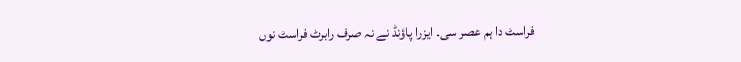فراسٹ دا ہم عصر سی۔ ایزرا پاؤنڈ نے نہ صرف رابرٹ فراسٹ نوں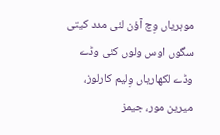موہریاں وِچ آؤن لئی مدد کیتی سگوں اوس ولوں کئی وڈے وڈے لکھاریاں وِلیم کارلوز، میرین مور، جیمز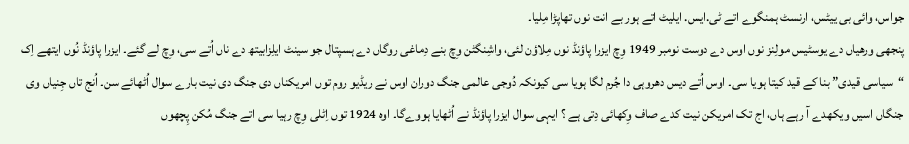جواس، وائی بی ییٹس، ارنسٹ ہمنگوے اتے ٹی.ایس. ایلیٹ اتے ہور بے انت نوں تھاپڑا مِلیا۔
پنجھی ورھیاں دے یوسٹیس مولِنز نوں اوس دے دوست نومبر 1949 وِچ ایزرا پاؤنڈ نوں مِلاؤن لئی، واشِنگٹن وِچ بنے دِماغی روگاں دے ہسپتال جو سینٹ ایلِزابیتھ دے ناں اُتے سی، وِچ لے گئے۔ ایزرا پاؤنڈ نُوں ایتھے اِک “سیاسی قیدی” بنا کے قید کیتا ہویا سی۔ اوس اُتے دیس دھروہی دا جُرم لگا ہویا سی کیونکہ دُوجی عالمی جنگ دوران اوس نے ریڈیو روم توں امریکناں دی جنگ دی نیت بارے سوال اُٹھائے سن۔ اُنج تاں جِنیاں وی جنگاں اسیں ویکھدے آ رہے ہاں، اج تک امریکن نیت کدے صاف وِکھائی دِتی ہے ؟ ایہی سوال ایزرا پاؤنڈ نے اُٹھایا ہووےگا۔ اوہ 1924 توں اِٹلی وِچ رہیا سی اتے جنگ مُکن پِچھوں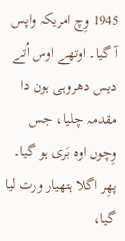1945 وِچ امریکہ واپس آ گیا۔ اوتھے اوس اُتے دیس دھروہی ہون دا مقدمہ چلیا، جس وِچوں اوہ بَری ہو گیا۔ پھِر اگلا ہتھیار ورت لیا گیا،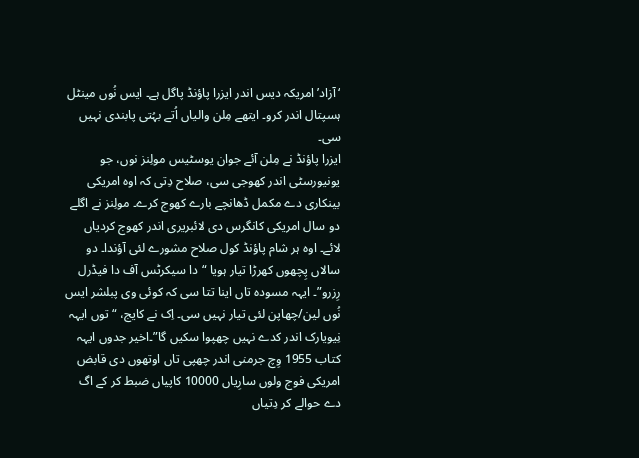‘آزاد’ امریکہ دیس اندر ایزرا پاؤنڈ پاگل ہے۔ ایس نُوں مینٹل ہسپتال اندر کرو۔ ایتھے مِلن والیاں اُتے بہُتی پابندی نہیں سی۔
ایزرا پاؤنڈ نے مِلن آئے جوان یوسٹیس مولِنز نوں، جو یونیورسٹی اندر کھوجی سی، صلاح دِتی کہ اوہ امریکی بینکاری دے مکمل ڈھانچے بارے کھوج کرے۔ مولِنز نے اگلے دو سال امریکی کانگرس دی لائبریری اندر کھوج کردیاں لائے۔ اوہ ہر شام پاؤنڈ کول صلاح مشورے لئی آؤندا۔ دو سالاں پِچھوں کھرڑا تیار ہویا “دا سیکرٹس آف دا فیڈرل رِزرو”۔ ایہہ مسودہ تاں اینا تتا سی کہ کوئی وی پبلشر ایس نُوں لین/چھاپن لئی تیار نہیں سی۔ اِک نے کایج، “توں ایہہ نِیویارک اندر کدے نہیں چھپوا سکیں گا”۔اخیر جدوں ایہہ کتاب 1955 وِچ جرمنی اندر چھپی تاں اوتھوں دی قابض امریکی فوج ولوں سارِیاں 10000 کاپیاں ضبط کر کے اگ دے حوالے کر دِتیاں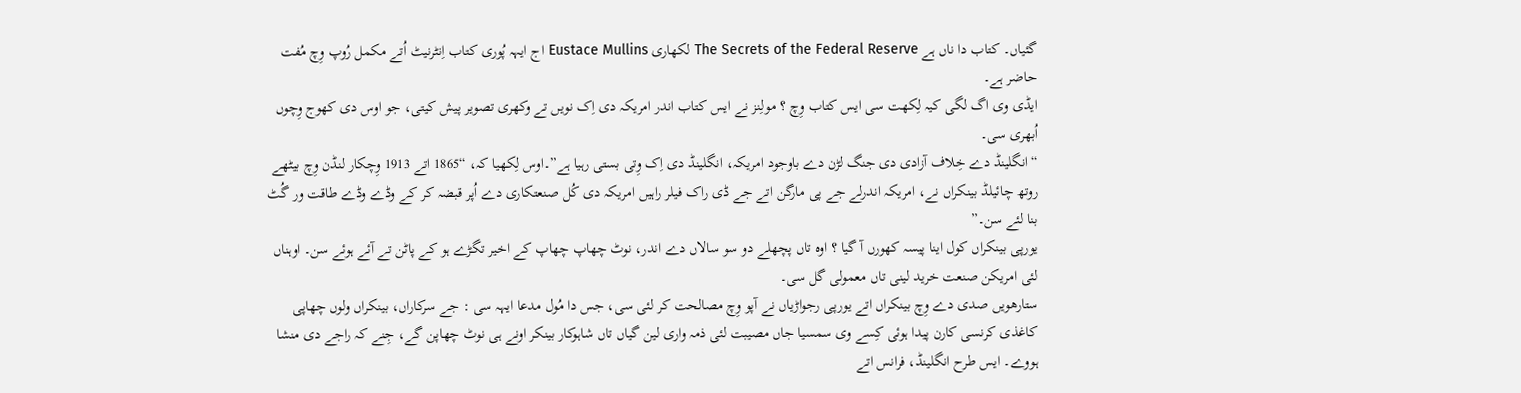گئیاں۔ کتاب دا ناں ہے The Secrets of the Federal Reserve لکھاری Eustace Mullins اج ایہہ پُوری کتاب اِنٹرنیٹ اُتے مکمل رُوپ وِچ مُفت حاضر ہے۔
ایڈی وی اگ لگی کیہ لِکھت سی ایس کتاب وِچ ؟ مولِنز نے ایس کتاب اندر امریکہ دی اِک نویں تے وکھری تصویر پیش کیتی، جو اوس دی کھوج وِچوں اُبھری سی۔
“انگلینڈ دے خِلاف آزادی دی جنگ لڑن دے باوجود امریکہ، انگلینڈ دی اِک وِتی بستی رہیا ہے”۔اوس لِکھیا کہ، “1865 اتے 1913 وِچکار لنڈن وِچ بیٹھے روتھ چائیلڈ بینکراں نے، امریکہ اندرلے جے پی مارگن اتے جے ڈی راک فیلر راہیں امریکہ دی کُل صنعتکاری دے اُپر قبضہ کر کے وڈے وڈے طاقت ور گُٹ بنا لئے سن۔”
یورپی بینکراں کول اینا پیسہ کھورں آ گیا ؟ اوہ تاں پچھلے دو سو سالاں دے اندر، نوٹ چھاپ چھاپ کے اخیر تگڑے ہو کے پاٹن تے آئے ہوئے سن۔ اوہناں لئی امریکن صنعت خرید لینی تاں معمولی گل سی۔
ستارھویں صدی دے وِچ بینکراں اتے یورپی رجواڑیاں نے آپو وِچ مصالحت کر لئی سی، جس دا مُول مدعا ایہہ سی : جے سرکاراں، بینکراں ولوں چھاپی کاغذی کرنسی کارن پیدا ہوئی کِسے وی سمسیا جاں مصیبت لئی ذمہ واری لین گیاں تاں شاہوکار بینکر اونے ہی نوٹ چھاپن گے، جِنے کہ راجے دی منشا ہووے۔ ایس طرح انگلینڈ، فرانس اتے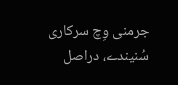جرمنی وِچ سرکاری سُنیندے، دراصل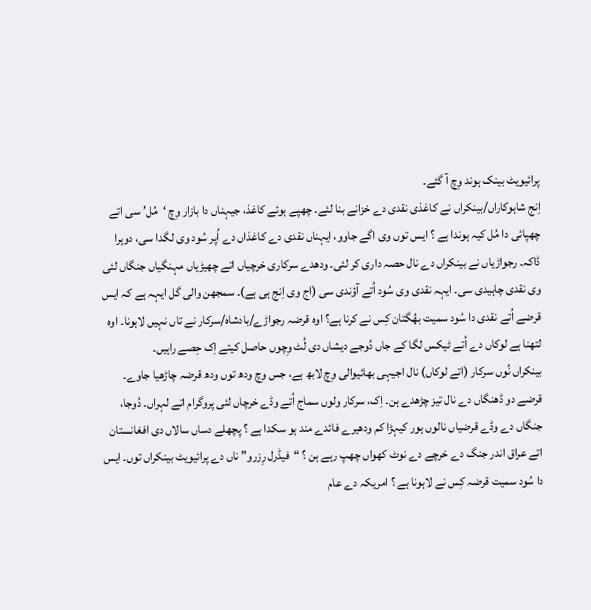پرائیویٹ بینک ہوند وِچ آ گئے۔
اِنج شاہوکاراں/بینکراں نے کاغذی نقدی دے خزانے بنا لئے۔ چھپے ہوئے کاغذ، جیہناں دا بازار وِچ ‘مُل’ سی اتے چھپائی دا مُل کیہ ہوندا ہے ؟ ایس توں وی اگے جاوو، ایہناں نقدی دے کاغذاں دے اُپر سُود وی لگدا سی، دوہرا ڈاکہ۔ رجواڑیاں نے بینکراں دے نال حصہ داری کر لئی۔ ودھدے سرکاری خرچیاں اتے چھیڑیاں مہنگیاں جنگاں لئی وی نقدی چاہیدی سی۔ ایہہ نقدی وی سُود اُتے آؤندی سی (اج وی اِنج ہی ہے)۔ سمجھن والی گل ایہہ ہے کہ ایس قرضے اُتے نقدی دا سُود سمیت بھُگتان کِس نے کرنا ہے؟ اوہ قرضہ رجواڑے/بادشاہ/سرکار نے تاں نہیں لاہونا۔ اوہ لتھنا ہے لوکاں دے اُتے ٹیکس لگا کے جاں دُوجے دیشاں دی لُٹ وِچوں حاصل کیتے اِک حِصے راہیں۔
بینکراں نُوں سرکار (اتے لوکاں) نال اجیہی بھائیوالی وِچ لابھ ہے، جس وِچ ودھ توں ودھ قرضہ چاڑھیا جاوے۔ قرضے دو ڈھنگاں دے نال تیز چڑھدے ہن۔ اِک، سرکار ولوں سماج اُتے وڈے خرچاں لئی پروگرام اتے لہراں۔ دُوجا، جنگاں دے وڈے قرضیاں نالوں ہور کیہڑا کم ودھیرے فائدے مند ہو سکدا ہے ؟ پچھلے دساں سالاں دی افغانستان اتے عراق اندر جنگ دے خرچے دے نوٹ کھواں چھپ رہے ہن ؟ “فیڈرل رِزرو” ناں دے پرائیویٹ بینکراں توں۔ ایس دا سُود سمیت قرضہ کِس نے لاہونا ہے ؟ امریکہ دے عام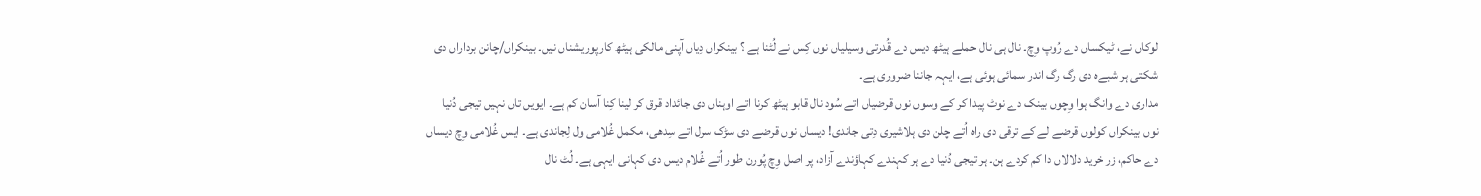لوکاں نے، ٹیکساں دے رُوپ وِچ۔ نال ہی نال حملے ہیٹھ دیس دے قُدرتی وسیلیاں نوں کِس نے لُٹنا ہے ؟ بینکراں دِیاں آپنی مالکی ہیٹھ کارپوریشناں نیں۔ بینکراں/چانن برداراں دی شکتی ہر شبےہ دی رگ رگ اندر سمائی ہوئی ہے، ایہہ جاننا ضروری ہے۔
مداری دے وانگ ہوا وِچوں بینک دے نوٹ پیدا کر کے وسوں نوں قرضیاں اتے سُود نال قابو ہیٹھ کرنا اتے اوہناں دی جائداد قرق کر لینا کِنا آسان کم ہے۔ ایویں تاں نہیں تیجی دُنیا نوں بینکراں کولوں قرضے لے کے ترقی دی راہ اُتے چلن دی ہلاشیری دِتی جاندی! دیساں نوں قرضے دی سڑک سرل اتے سِدھی، مکمل غُلامی ول لِجاندی ہے۔ ایس غُلامی وِچ دیساں دے حاکم، زر خرید دلالاں دا کم کردے ہن۔ ہر تیجی دُنیا دے ہر کہندے کہاؤندے آزاد، پر اصل وِچ پُورن طور اُتے غُلام دیس دی کہانی ایہی ہے۔ لُٹ نال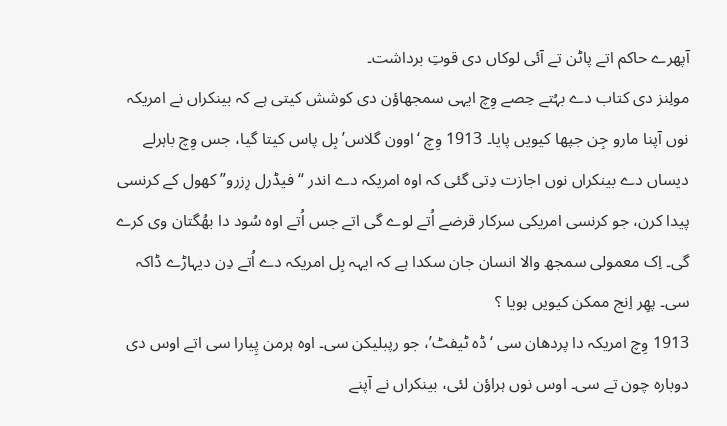آپھرے حاکم اتے پاٹن تے آئی لوکاں دی قوتِ برداشت۔
مولِنز دی کتاب دے بہُتے حِصے وِچ ایہی سمجھاؤن دی کوشش کیتی ہے کہ بینکراں نے امریکہ نوں آپنا مارو جِن جپھا کیویں پایا۔ 1913 وِچ ‘اوون گلاس’ بِل پاس کیتا گیا، جس وِچ باہرلے دیساں دے بینکراں نوں اجازت دِتی گئی کہ اوہ امریکہ دے اندر “فیڈرل رِزرو” کھول کے کرنسی پیدا کرن، جو کرنسی امریکی سرکار قرضے اُتے لوے گی اتے جس اُتے اوہ سُود دا بھُگتان وی کرے گی۔ اِک معمولی سمجھ والا انسان جان سکدا ہے کہ ایہہ بِل امریکہ دے اُتے دِن دیہاڑے ڈاکہ سی۔ پھِر اِنج ممکن کیویں ہویا ؟
1913 وِچ امریکہ دا پردھان سی ‘ڈہ ٹیفٹ’، جو رپبلیکن سی۔ اوہ ہرمن پِیارا سی اتے اوس دی دوبارہ چون تے سی۔ اوس نوں ہراؤن لئی، بینکراں نے آپنے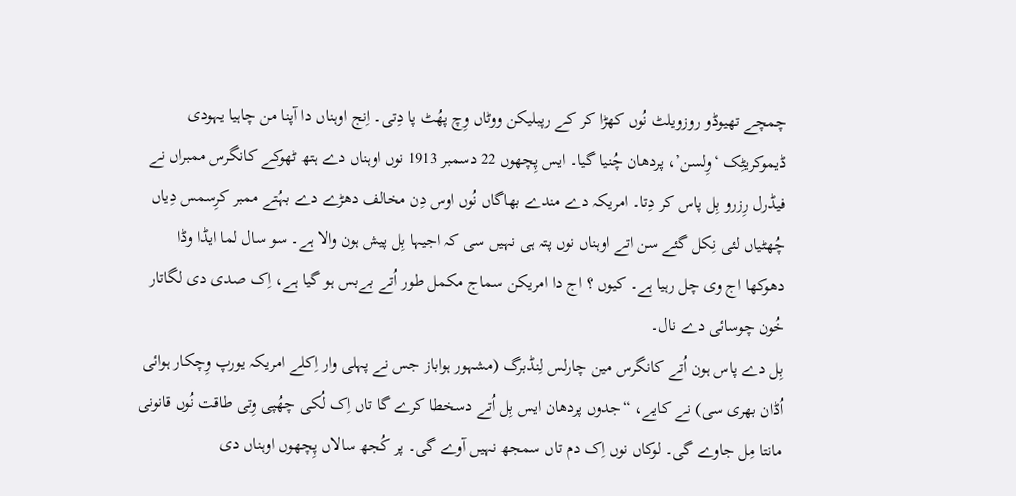چمچے تھیوڈو روزویلٹ نُوں کھڑا کر کے رپبلیکن ووٹاں وِچ پھُٹ پا دِتی۔ اِنج اوہناں دا آپنا من چاہیا یہودی ڈیموکریٹِک ‘وِلسن’، پردھان چُنیا گیا۔ ایس پِچھوں 22 دسمبر 1913 نوں اوہناں دے ہتھ ٹھوکے کانگرس ممبراں نے فیڈرل رِزرو بِل پاس کر دِتا۔ امریکہ دے مندے بھاگاں نُوں اوس دِن مخالف دھڑے دے بہُتے ممبر کرِسمس دِیاں چُھٹیاں لئی نِکل گئے سن اتے اوہناں نوں پتہ ہی نہیں سی کہ اجیہا بِل پیش ہون والا ہے۔ سو سال لما ایڈا وڈا دھوکھا اج وی چل رہیا ہے۔ کیوں ؟ اج دا امریکن سماج مکمل طور اُتے بےبس ہو گیا ہے، اِک صدی دی لگاتار خُون چوسائی دے نال۔
بِل دے پاس ہون اُتے کانگرس مین چارلس لِنڈبرگ (مشہور ہواباز جس نے پہلی وار اِکلے امریکہ یورپ وِچکار ہوائی اُڈان بھری سی) نے کایے، “جدوں پردھان ایس بِل اُتے دسخطا کرے گا تاں اِک لُکی چھُپی وِتی طاقت نُوں قانونی مانتا مِل جاوے گی۔ لوکاں نوں اِک دم تاں سمجھ نہیں آوے گی۔ پر کُجھ سالاں پِچھوں اوہناں دی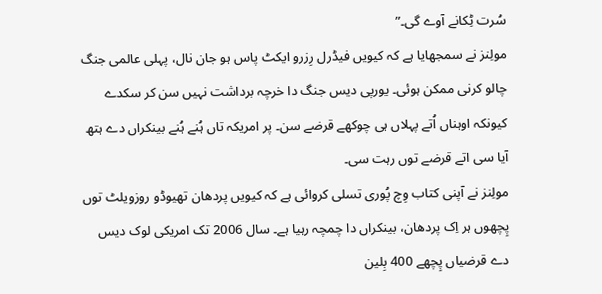سُرت ٹِکانے آوے گی۔”
مولِنز نے سمجھایا ہے کہ کیویں فیڈرل رِزرو ایکٹ پاس ہو جان نال، پہلی عالمی جنگ چالو کرنی ممکن ہوئی۔ یورپی دیس جنگ دا خرچہ برداشت نہیں سن کر سکدے کیونکہ اوہناں اُتے پہلاں ہی چوکھے قرضے سن۔ پر امریکہ تاں ہُنے ہُنے بینکراں دے ہتھ آیا سی اتے قرضے توں رہت سی۔
مولِنز نے آپنی کتاب وِچ پُوری تسلی کروائی ہے کہ کیویں پردھان تھیوڈو روزویلٹ توں پِچھوں ہر اِک پردھان، بینکراں دا چمچہ رہیا ہے۔ سال 2006 تک امریکی لوک دیس دے قرضیاں پِچھے 400 بِلین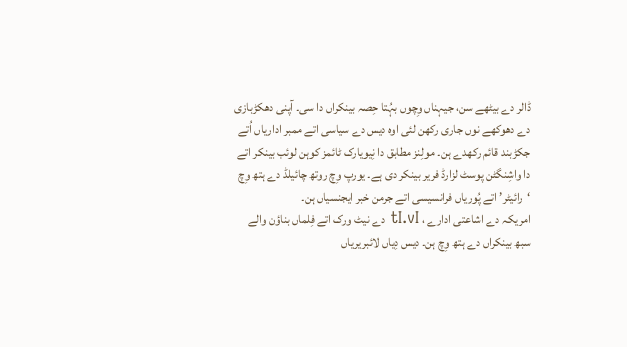ڈالر دے بیٹھے سن، جیہناں وِچوں بہُتا حِصہ بینکراں دا سی۔ آپنی دھکڑبازی دے دھوکھے نوں جاری رکھن لئی اوہ دیس دے سیاسی اتے ممبر اداریاں اُتے جکڑبند قائم رکھدے ہن۔ مولِنز مطابق دا نِیویارک ٹائمز کوہن لوئب بینکر اتے دا واشِنگٹن پوسٹ لزارڈ فریر بینکر دی ہے۔ یورپ وِچ روتھ چائیلڈ دے ہتھ وِچ ‘رائیٹر’ اتے پُوریاں فرانسیسی اتے جرمن خبر ایجنسیاں ہن۔
امریکہ دے اشاعتی ادارے ، tI.vI دے نیٹ ورک اتے فِلماں بناؤن والے سبھ بینکراں دے ہتھ وِچ ہن۔ دیس دِیاں لائبریریاں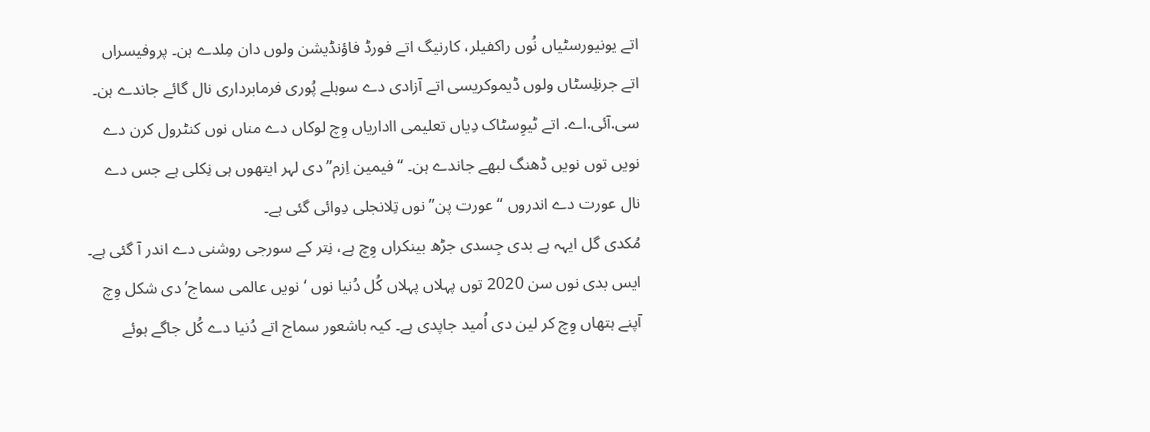اتے یونیورسٹیاں نُوں راکفیلر، کارنیگ اتے فورڈ فاؤنڈیشن ولوں دان مِلدے ہن۔ پروفیسراں اتے جرنلِسٹاں ولوں ڈیموکریسی اتے آزادی دے سوہلے پُوری فرمابرداری نال گائے جاندے ہن۔ سی.آئی.اے. اتے ٹیوِسٹاک دِیاں تعلیمی ااداریاں وِچ لوکاں دے مناں نوں کنٹرول کرن دے نویں توں نویں ڈھنگ لبھے جاندے ہن۔ “فیمین اِزم” دی لہر ایتھوں ہی نِکلی ہے جس دے نال عورت دے اندروں “عورت پن” نوں تِلانجلی دِوائی گئی ہے۔
مُکدی گل ایہہ ہے بدی جِسدی جڑھ بینکراں وِچ ہے، نِتر کے سورجی روشنی دے اندر آ گئی ہے۔ ایس بدی نوں سن 2020 توں پہلاں پہلاں کُل دُنیا نوں ‘نویں عالمی سماج’ دی شکل وِچ آپنے ہتھاں وِچ کر لین دی اُمید جاپدی ہے۔ کیہ باشعور سماج اتے دُنیا دے کُل جاگے ہوئے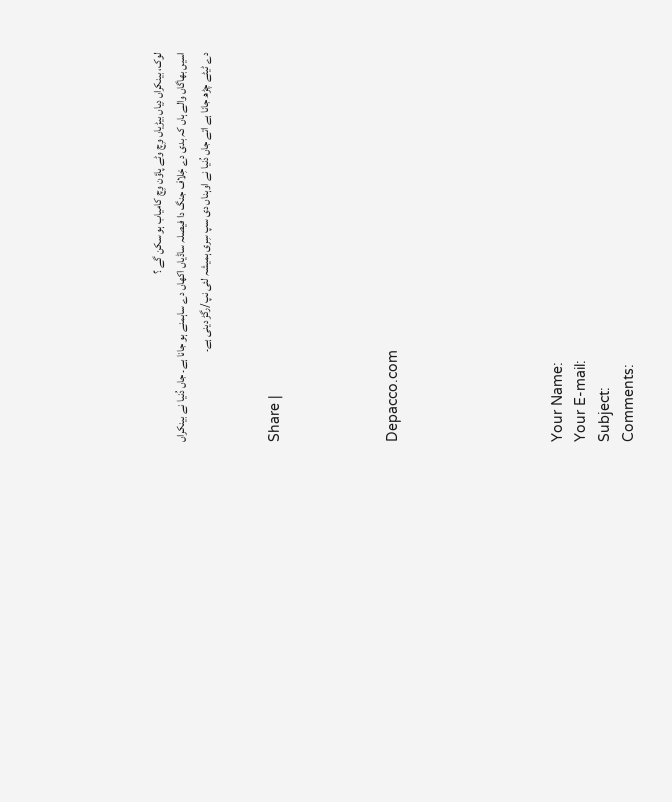لوک، بینکراں دِیاں بیڑیاں وِچ وٹے پاؤن وِچ کامیاب ہو سکن گے ؟
اسیں بھاگاں والے ہاں کہ بدی دے خِلاف جنگ دا فیصلہ ساڈیاں اکھاں دے ساہمنے ہو جانا ہے۔ جاں دُنیا نے بینکراں دے ٹیٹے چڑھ جانا ہے اتے جاں دُنیا نے اوہناں دی سپ سِری ہمیشہ لئی نپ/رگڑ دینی ہے۔


Share |




Depacco.com






Your Name:
Your E-mail:
Subject:
Comments: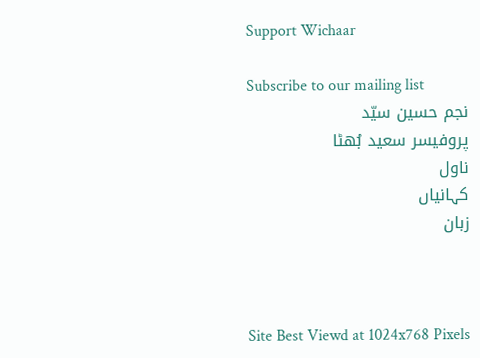Support Wichaar

Subscribe to our mailing list
نجم حسین سیّد
پروفیسر سعید بُھٹا
ناول
کہانیاں
زبان



Site Best Viewd at 1024x768 Pixels